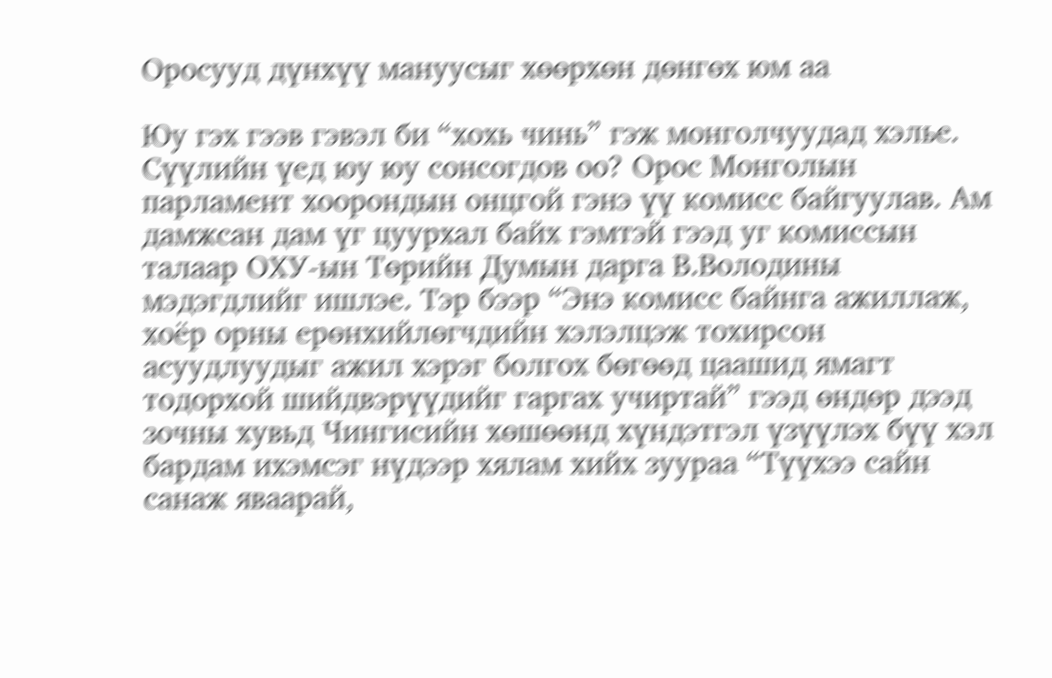Оросууд дүнхүү мануусыг хөөрхөн дөнгөх юм аа

Юу гэх гээв гэвэл би “хохь чинь” гэж монголчуудад хэлье. Сүүлийн үед юу юу сонсогдов оо? Орос Монголын парламент хоорондын онцгой гэнэ үү комисс байгуулав. Ам дамжсан дам үг цуурхал байх гэмтэй гээд уг комиссын талаар ОХУ-ын Төрийн Думын дарга В.Володины мэдэгдлийг ишлэе. Тэр бээр “Энэ комисс байнга ажиллаж, хоёр орны ерөнхийлөгчдийн хэлэлцэж тохирсон асуудлуудыг ажил хэрэг болгох бөгөөд цаашид ямагт тодорхой шийдвэрүүдийг гаргах учиртай” гээд өндөр дээд зочны хувьд Чингисийн хөшөөнд хүндэтгэл үзүүлэх бүү хэл бардам ихэмсэг нүдээр хялам хийх зуураа “Түүхээ сайн санаж яваарай,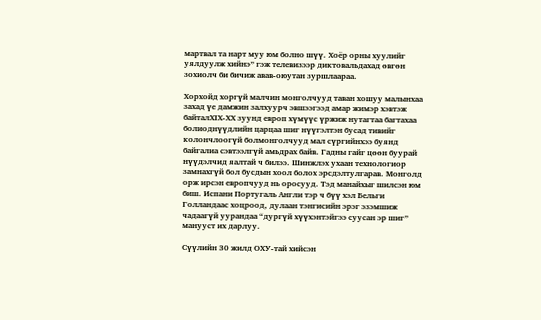мартвал та нарт муу юм болно шүү. Хоёр орны хуулийг уялдуулж хийнэ” гэж телевизээр диктовальдахад өвгөн зохиолч би бичиж авав-оюутан зуршлаараа.

Хорхойд хоргүй малчин монголчууд таван хошуу малынхаа захад үе дамжин залхуурч эвшээгээд амар жимэр хэвтэж байталХIХ-ХХ зуунд европ хүмүүс үржиж нутагтаа багтахаа болиоднүүдлийн царцаа шиг нүүгэлтэн бусад тивийг колончлоогүй болмонголчууд мал сүргийнхээ буянд байгалиа сэвтээлгүй амьдрах байв. Гадны гайг цөөн буурай нүүдэлчид яалтай ч билээ. Шинжлэх ухаан технологиор замнахгүй бол бусдын хоол болох эрсдэлтулгарав. Монголд орж ирсэн европчууд нь оросууд. Тэд манайхыг шилсэн юм биш. Испани Португаль Англи тэр ч бүү хэл Бельги Голландаас хоцроод, дулаан тэнгисийн эрэг эзэмшиж чадаагүй уурандаа “дургүй хүүхэнтэйгээ суусан эр шиг” манууст их дарлуу.

Сүүлийн 30 жилд ОХУ-тай хийсэн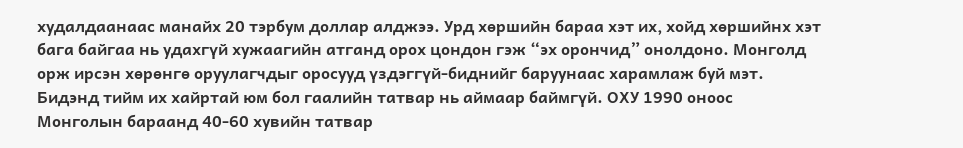худалдаанаас манайх 20 тэрбум доллар алджээ. Урд хөршийн бараа хэт их, хойд хөршийнх хэт бага байгаа нь удахгүй хужаагийн атганд орох цондон гэж “эх орончид” онолдоно. Монголд орж ирсэн хөрөнгө оруулагчдыг оросууд үздэггүй-биднийг баруунаас харамлаж буй мэт. Бидэнд тийм их хайртай юм бол гаалийн татвар нь аймаар баймгүй. ОХУ 1990 оноос Монголын бараанд 40-60 хувийн татвар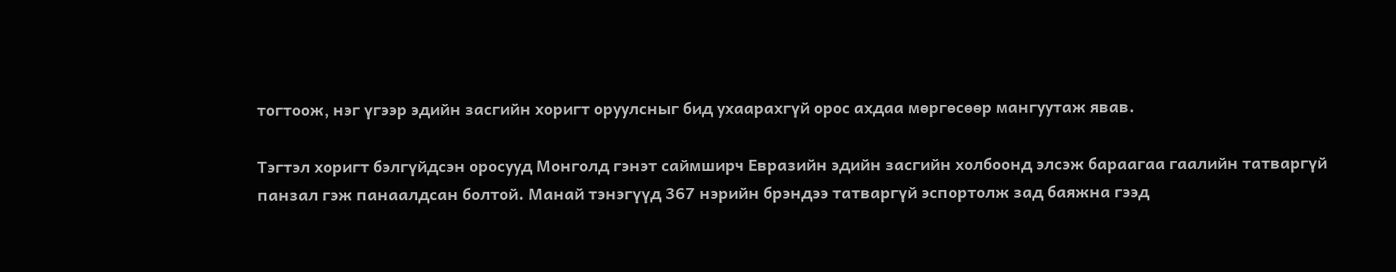тогтоож, нэг үгээр эдийн засгийн хоригт оруулсныг бид ухаарахгүй орос ахдаа мөргөсөөр мангуутаж явав.

Тэгтэл хоригт бэлгүйдсэн оросууд Монголд гэнэт саймширч Евразийн эдийн засгийн холбоонд элсэж бараагаа гаалийн татваргүй панзал гэж панаалдсан болтой. Манай тэнэгүүд 367 нэрийн брэндээ татваргүй эспортолж зад баяжна гээд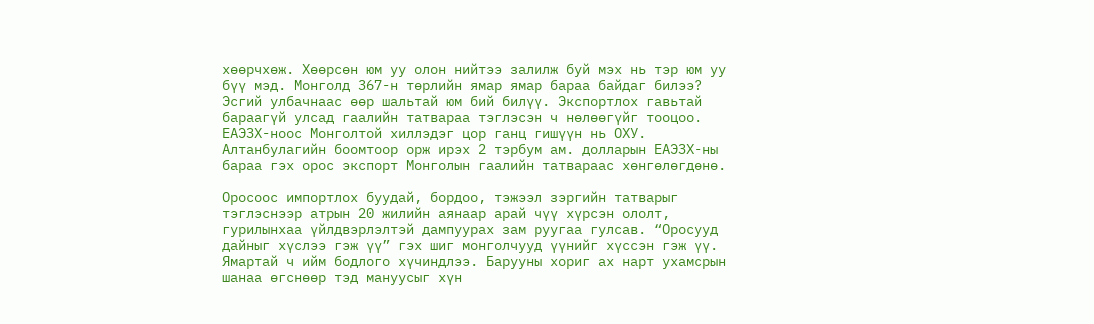хөөрчхөж. Хөөрсөн юм уу олон нийтээ залилж буй мэх нь тэр юм уу бүү мэд. Монголд 367-н төрлийн ямар ямар бараа байдаг билээ? Эсгий улбачнаас өөр шальтай юм бий билүү. Экспортлох гавьтай бараагүй улсад гаалийн татвараа тэглэсэн ч нөлөөгүйг тооцоо. ЕАЭЗХ-ноос Монголтой хиллэдэг цор ганц гишүүн нь ОХУ. Алтанбулагийн боомтоор орж ирэх 2 тэрбум ам. долларын ЕАЭЗХ-ны бараа гэх орос экспорт Монголын гаалийн татвараас хөнгөлөгдөнө.

Оросоос импортлох буудай, бордоо, тэжээл зэргийн татварыг тэглэснээр атрын 20 жилийн аянаар арай чүү хүрсэн ололт, гурилынхаа үйлдвэрлэлтэй дампуурах зам руугаа гулсав. “Оросууд дайныг хүслээ гэж үү” гэх шиг монголчууд үүнийг хүссэн гэж үү. Ямартай ч ийм бодлого хүчиндлээ. Барууны хориг ах нарт ухамсрын шанаа өгснөөр тэд мануусыг хүн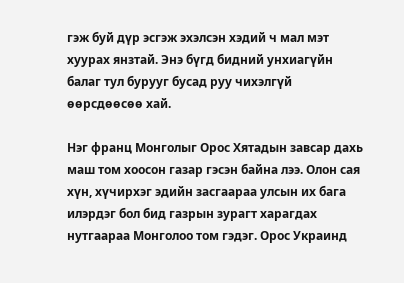гэж буй дүр эсгэж эхэлсэн хэдий ч мал мэт хуурах янзтай. Энэ бүгд бидний унхиагүйн балаг тул бурууг бусад руу чихэлгүй өөрсдөөсөө хай.

Нэг франц Монголыг Орос Хятадын завсар дахь маш том хоосон газар гэсэн байна лээ. Олон сая хүн, хүчирхэг эдийн засгаараа улсын их бага илэрдэг бол бид газрын зурагт харагдах нутгаараа Монголоо том гэдэг. Орос Украинд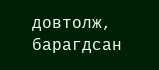довтолж, барагдсан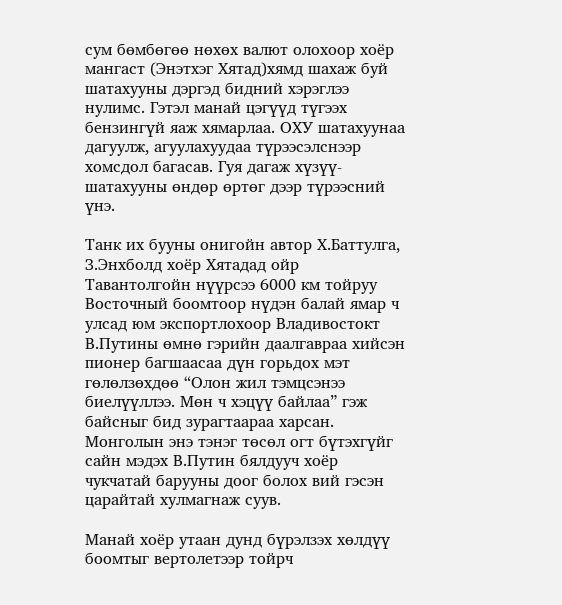сум бөмбөгөө нөхөх валют олохоор хоёр мангаст (Энэтхэг Хятад)хямд шахаж буй шатахууны дэргэд бидний хэрэглээ нулимс. Гэтэл манай цэгүүд түгээх бензингүй яаж хямарлаа. ОХУ шатахуунаа дагуулж, агуулахуудаа түрээсэлснээр хомсдол багасав. Гуя дагаж хүзүү-шатахууны өндөр өртөг дээр түрээсний үнэ.

Танк их бууны онигойн автор Х.Баттулга, З.Энхболд хоёр Хятадад ойр Тавантолгойн нүүрсээ 6000 км тойруу Восточный боомтоор нүдэн балай ямар ч улсад юм экспортлохоор Владивостокт В.Путины өмнө гэрийн даалгавраа хийсэн пионер багшаасаа дүн горьдох мэт гөлөлзөхдөө “Олон жил тэмцсэнээ биелүүллээ. Мөн ч хэцүү байлаа” гэж байсныг бид зурагтаараа харсан. Монголын энэ тэнэг төсөл огт бүтэхгүйг сайн мэдэх В.Путин бялдууч хоёр чукчатай барууны доог болох вий гэсэн царайтай хулмагнаж суув.

Манай хоёр утаан дунд бүрэлзэх хөлдүү боомтыг вертолетээр тойрч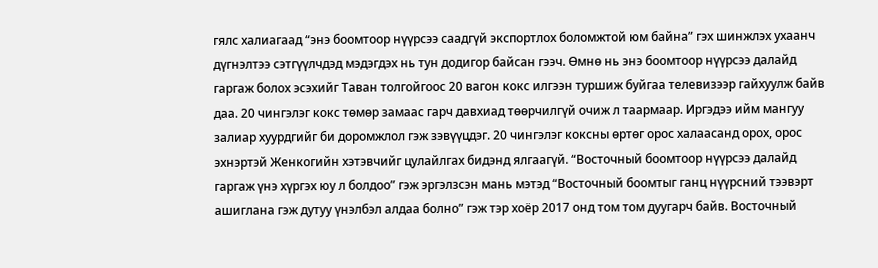гялс халиагаад “энэ боомтоор нүүрсээ саадгүй экспортлох боломжтой юм байна” гэх шинжлэх ухаанч дүгнэлтээ сэтгүүлчдэд мэдэгдэх нь тун додигор байсан гээч. Өмнө нь энэ боомтоор нүүрсээ далайд гаргаж болох эсэхийг Таван толгойгоос 20 вагон кокс илгээн туршиж буйгаа телевизээр гайхуулж байв даа. 20 чингэлэг кокс төмөр замаас гарч давхиад төөрчилгүй очиж л таармаар. Иргэдээ ийм мангуу залиар хуурдгийг би доромжлол гэж зэвүүцдэг. 20 чингэлэг коксны өртөг орос халаасанд орох, орос эхнэртэй Женкогийн хэтэвчийг цулайлгах бидэнд ялгаагүй. “Восточный боомтоор нүүрсээ далайд гаргаж үнэ хүргэх юу л болдоо” гэж эргэлзсэн мань мэтэд “Восточный боомтыг ганц нүүрсний тээвэрт ашиглана гэж дутуу үнэлбэл алдаа болно” гэж тэр хоёр 2017 онд том том дуугарч байв. Восточный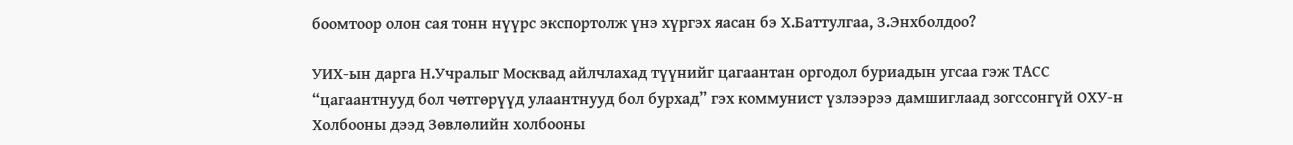боомтоор олон сая тонн нүүрс экспортолж үнэ хүргэх яасан бэ Х.Баттулгаа, З.Энхболдоо?

УИХ-ын дарга Н.Учралыг Москвад айлчлахад түүнийг цагаантан оргодол буриадын угсаа гэж ТАСС “цагаантнууд бол чөтгөрүүд улаантнууд бол бурхад” гэх коммунист үзлээрээ дамшиглаад зогссонгүй ОХУ-н Холбооны дээд Зөвлөлийн холбооны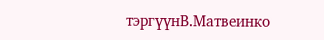тэргүүнВ.Матвеинко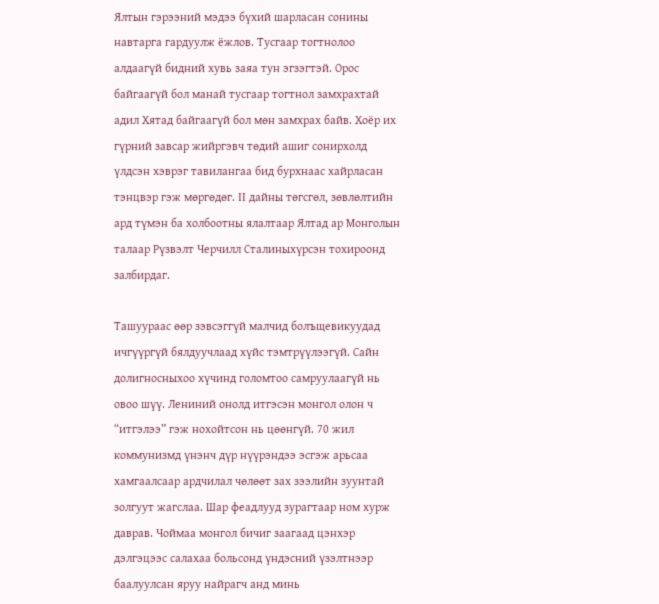Ялтын гэрээний мэдээ бүхий шарласан сонины навтарга гардуулж ёжлов. Тусгаар тогтнолоо алдаагүй бидний хувь заяа тун эгзэгтэй. Орос байгаагүй бол манай тусгаар тогтнол замхрахтай адил Хятад байгаагүй бол мөн замхрах байв. Хоёр их гүрний завсар жийргэвч төдий ашиг сонирхолд үлдсэн хэврэг тавилангаа бид бурхнаас хайрласан тэнцвэр гэж мөргөдөг. II дайны төгсгөл, зөвлөлтийн ард түмэн ба холбоотны ялалтаар Ялтад ар Монголын талаар Рүзвэлт Черчилл Сталиныхүрсэн тохироонд залбирдаг.

Ташуураас өөр зэвсэггүй малчид болъщевикуудад ичгүүргүй бялдуучлаад хүйс тэмтрүүлээгүй. Сайн долигносныхоо хүчинд голомтоо самруулаагүй нь овоо шүү. Лениний онолд итгэсэн монгол олон ч “итгэлээ” гэж нохойтсон нь цөөнгүй. 70 жил коммунизмд үнэнч дүр нүүрэндээ эсгэж арьсаа хамгаалсаар ардчилал чөлөөт зах зээлийн зуунтай золгуут жагслаа. Шар феадлууд зурагтаар ном хурж даврав. Чоймаа монгол бичиг заагаад цэнхэр дэлгэцээс салахаа больсонд үндэсний үзэлтнээр баалуулсан яруу найрагч анд минь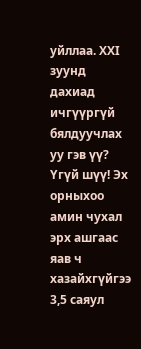уйллаа. ХХI зуунд дахиад ичгүүргүй бялдуучлах уу гэв үү? Үгүй шүү! Эх орныхоо амин чухал эрх ашгаас яав ч хазайхгүйгээ 3,5 саяул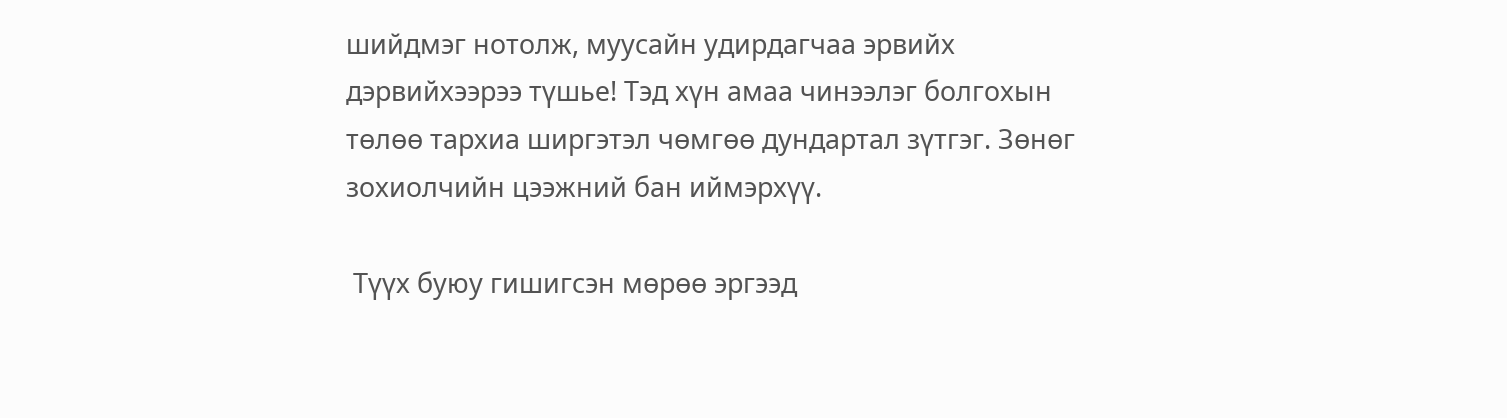шийдмэг нотолж, муусайн удирдагчаа эрвийх дэрвийхээрээ түшье! Тэд хүн амаа чинээлэг болгохын төлөө тархиа ширгэтэл чөмгөө дундартал зүтгэг. Зөнөг зохиолчийн цээжний бан иймэрхүү.

 Түүх буюу гишигсэн мөрөө эргээд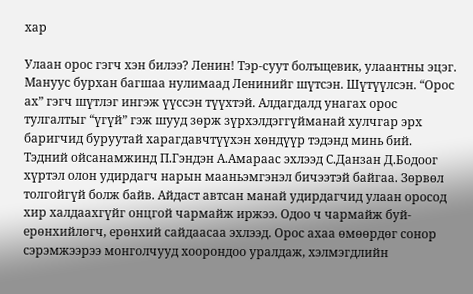хар

Улаан орос гэгч хэн билээ? Ленин! Тэр-суут болъщевик, улаантны эцэг. Мануус бурхан багшаа нулимаад Ленинийг шүтсэн. Шүтүүлсэн. “Орос ах” гэгч шүтлэг ингэж үүссэн түүхтэй. Алдагдалд унагах орос тулгалтыг “үгүй” гэж шууд зөрж зүрхэлдэггүйманай хулчгар эрх баригчид буруутай харагдавчтүүхэн хөндүүр тэдэнд минь бий. Тэдний ойсанамжинд П.Гэндэн А.Амараас эхлээд С.Данзан Д.Бодоог хүртэл олон удирдагч нарын мааньэмгэнэл бичээтэй байгаа. Зөрвөл толгойгүй болж байв. Айдаст автсан манай удирдагчид улаан оросод хир халдаахгүйг онцгой чармайж иржээ. Одоо ч чармайж буй-ерөнхийлөгч, ерөнхий сайдаасаа эхлээд. Орос ахаа өмөөрдөг сонор сэрэмжээрээ монголчууд хоорондоо уралдаж, хэлмэгдлийн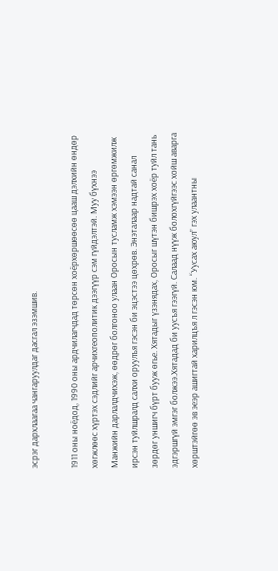эсрэг дархлаагаа чангаруулдаг дасгал эзэмшив.

1911 оны ноёдод, 1990 оны ардчилагчдад төрсөн хоёрхөршөөсөө цааш дэлхийн өндөр хөгжлөөс хүртэх сэдлийг арчихгеополитик дээгүүр сэм гүйдэлтэй. Муу бүхнээ Манжийн дарлалдчихэж, өөдрөг болгоноо улаан Оросын тусламж хэмээн өргөмжилж ирсэн туйлшралд салхи оруулъя гэсэн би эцэстээ цөхрөв. Энэталаар надтай санал зөрдөг уншигч бүрт бууж өгье. Хятадыг үзэнядах, Оросыг шүтэн бишрэх хоёр туйл тань эдгэршгүй эмгэг болжээ.Хятадад би уусъя гээгүй. Салаад нүүж болохгүйгээс хойш аварга хөрштэйгөө эв эеэр ашигтай харилцъя л гэсэн юм. “Уусах аюул” гэх улаантны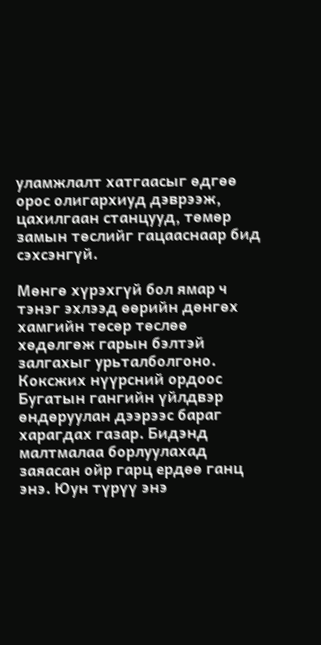уламжлалт хатгаасыг өдгөө орос олигархиуд дэврээж, цахилгаан станцууд, төмөр замын төслийг гацааснаар бид сэхсэнгүй.

Мөнгө хүрэхгүй бол ямар ч тэнэг эхлээд өөрийн дөнгөх хамгийн төсөр төслөө хөдөлгөж гарын бэлтэй залгахыг урьталболгоно. Коксжих нүүрсний ордоос Бугатын гангийн үйлдвэр өндөруулан дээрээс бараг харагдах газар. Бидэнд малтмалаа борлуулахад заяасан ойр гарц ердөө ганц энэ. Юун түрүү энэ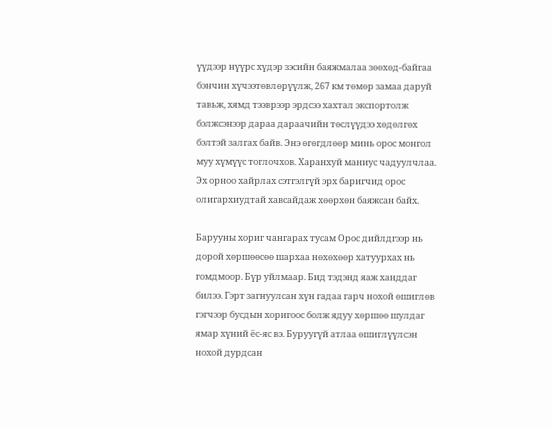үүдээр нүүрс хүдэр зэсийн баяжмалаа зөөхөд-байгаа бэнчин хүчээтөвлөрүүлж, 267 км төмөр замаа даруй тавьж, хямд тээврээр эрдсээ хахтал экспортолж бэлжсэнээр дараа дараачийн төслүүдээ хөдөлгөх бэлтэй залгах байв. Энэ өгөгдлөөр минь орос монгол муу хүмүүс тоглочхов. Харанхуй маниус чадуулчлаа. Эх орноо хайрлах сэтгэлгүй эрх баригчид орос олигархиудтай хавсайдаж хөөрхөн баяжсан байх.

Барууны хориг чангарах тусам Орос дийлдгээр нь дорой хөршөөсөө шархаа нөхөхөөр хатуурхах нь гомдмоор. Бүр уйлмаар. Бид тэдэнд яаж ханддаг билээ. Гэрт загнуулсан хүн гадаа гарч нохой өшиглөв гэгчээр бусдын хоригоос болж ядуу хөршөө шулдаг ямар хүний ёс-яс вэ. Буруугүй атлаа өшиглүүлсэн нохой дурдсан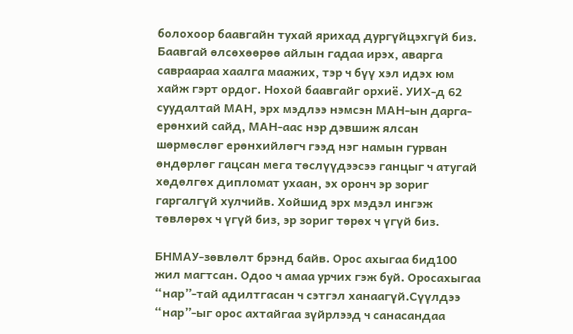болохоор баавгайн тухай ярихад дургүйцэхгүй биз. Баавгай өлсөхөөрөө айлын гадаа ирэх, аварга савраараа хаалга маажих, тэр ч бүү хэл идэх юм хайж гэрт ордог. Нохой баавгайг орхиё. УИХ-д 62 суудалтай МАН, эрх мэдлээ нэмсэн МАН-ын дарга-ерөнхий сайд, МАН-аас нэр дэвшиж ялсан шөрмөслөг ерөнхийлөгч гээд нэг намын гурван өндөрлөг гацсан мега төслүүдээсээ ганцыг ч атугай хөдөлгөх дипломат ухаан, эх оронч эр зориг гаргалгүй хулчийв. Хойшид эрх мэдэл ингэж төвлөрөх ч үгүй биз, эр зориг төрөх ч үгүй биз.

БНМАУ-зөвлөлт брэнд байв. Орос ахыгаа бид100 жил магтсан. Одоо ч амаа урчих гэж буй. Оросахыгаа “нар”-тай адилтгасан ч сэтгэл ханаагүй.Сүүлдээ “нар”-ыг орос ахтайгаа зүйрлээд ч санасандаа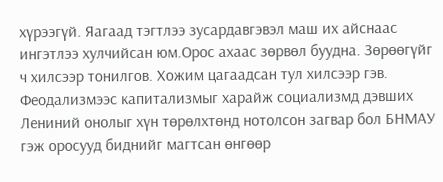хүрээгүй. Яагаад тэгтлээ зусардавгэвэл маш их айснаас ингэтлээ хулчийсан юм.Орос ахаас зөрвөл буудна. Зөрөөгүйг ч хилсээр тонилгов. Хожим цагаадсан тул хилсээр гэв. Феодализмээс капитализмыг харайж социализмд дэвших Лениний онолыг хүн төрөлхтөнд нотолсон загвар бол БНМАУ гэж оросууд биднийг магтсан өнгөөр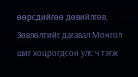өөрсдийгөө дөвийлгөв. Зөвлөлтийг дагавал Монгол шиг хоцрогдсон улс ч тэгж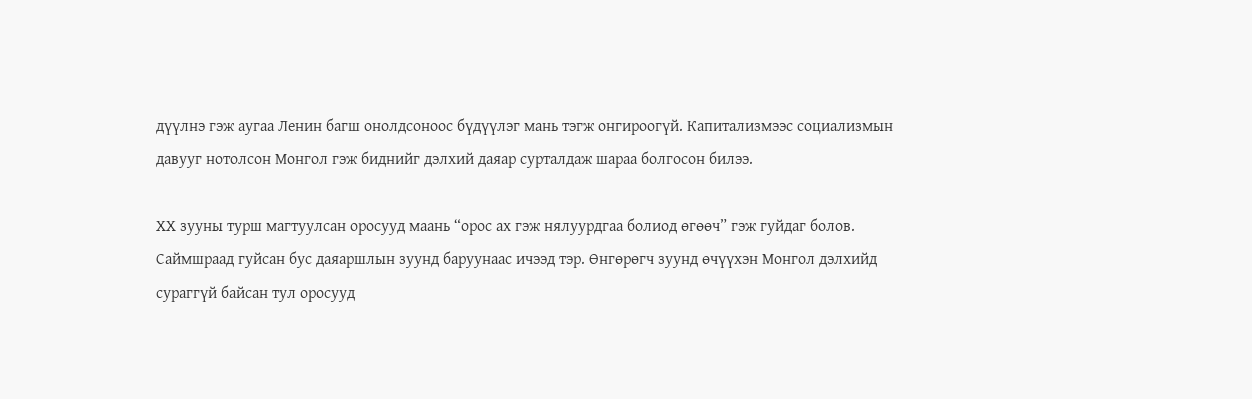дүүлнэ гэж аугаа Ленин багш онолдсоноос бүдүүлэг мань тэгж онгироогүй. Капитализмээс социализмын давууг нотолсон Монгол гэж биднийг дэлхий даяар сурталдаж шараа болгосон билээ.

ХХ зууны турш магтуулсан оросууд маань “орос ах гэж нялуурдгаа болиод өгөөч” гэж гуйдаг болов. Саймшраад гуйсан бус даяаршлын зуунд баруунаас ичээд тэр. Өнгөрөгч зуунд өчүүхэн Монгол дэлхийд сураггүй байсан тул оросууд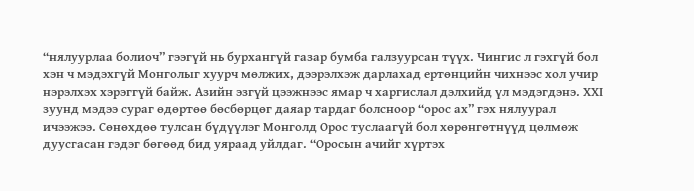“нялуурлаа болиоч” гээгүй нь бурхангүй газар бумба галзуурсан түүх. Чингис л гэхгүй бол хэн ч мэдэхгүй Монголыг хуурч мөлжих, дээрэлхэж дарлахад ертөнцийн чихнээс хол учир нэрэлхэх хэрэггүй байж. Азийн эзгүй цээжнээс ямар ч харгислал дэлхийд үл мэдэгдэнэ. ХХI зуунд мэдээ сураг өдөртөө бөсбөрцөг даяар тардаг болсноор “орос ах” гэх нялуурал ичээжээ. Сөнөхдөө тулсан бүдүүлэг Монголд Орос туслаагүй бол хөрөнгөтнүүд цөлмөж дуусгасан гэдэг бөгөөд бид уяраад уйлдаг. “Оросын ачийг хүртэх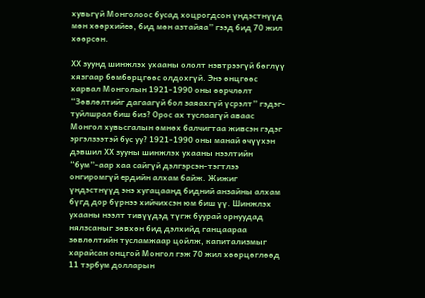хувьгүй Монголоос бусад хоцрогдсон үндэстнүүд мөн хөөрхийеө, бид мөн азтайяа” гээд бид 70 жил хөөрсөн.

ХХ зуунд шинжлэх ухааны ололт нэвтрээгүй бөглүү хязгаар бөмбөрцгөөс олдохгүй. Энэ өнцгөөс харвал Монголын 1921-1990 оны өөрчлөлт “Зөвлөлтийг дагаагүй бол заяахгүй үсрэлт” гэдэг-туйлшрал биш биз? Орос ах туслаагүй аваас Монгол хувьсгалын өмнөх балчигтаа живсэн гэдэг эргэлзээтэй бус уу? 1921-1990 оны манай өчүүхэн дэвшил ХХ зууны шинжлэх ухааны нээлтийн “бум”-аар хаа сайгүй дэлгэрсэн-тэгтлээ онгиромгүй ердийн алхам байж. Жижиг үндэстнүүд энэ хугацаанд бидний анзайны алхам бүгд дор бүрнээ хийчихсэн юм биш үү. Шинжлэх ухааны нээлт тивүүдэд түгж буурай орнуудад нялзсаныг зөвхөн бид дэлхийд ганцаараа зөвлөлтийн тусламжаар цойлж, капитализмыг харайсан онцгой Монгол гэж 70 жил хөөрцөглөөд 11 тэрбум долларын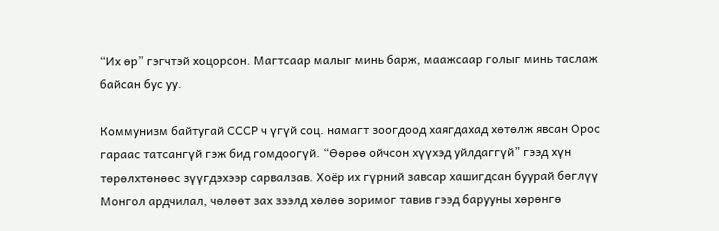“Их өр” гэгчтэй хоцорсон. Магтсаар малыг минь барж, маажсаар голыг минь таслаж байсан бус уу.

Коммунизм байтугай СССР ч үгүй соц. намагт зоогдоод хаягдахад хөтөлж явсан Орос гараас татсангүй гэж бид гомдоогүй. “Өөрөө ойчсон хүүхэд уйлдаггүй” гээд хүн төрөлхтөнөөс зүүгдэхээр сарвалзав. Хоёр их гүрний завсар хашигдсан буурай бөглүү Монгол ардчилал, чөлөөт зах зээлд хөлөө зоримог тавив гээд барууны хөрөнгө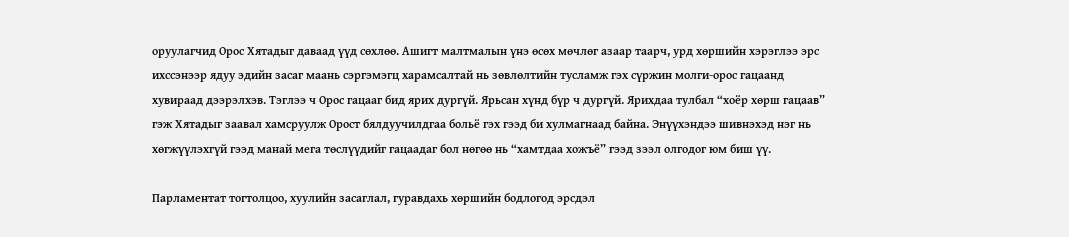оруулагчид Орос Хятадыг даваад үүд сөхлөө. Ашигт малтмалын үнэ өсөх мөчлөг азаар таарч, урд хөршийн хэрэглээ эрс ихссэнээр ядуу эдийн засаг маань сэргэмэгц харамсалтай нь зөвлөлтийн тусламж гэх сүржин молги-орос гацаанд хувираад дээрэлхэв. Тэглээ ч Орос гацааг бид ярих дургүй. Ярьсан хүнд бүр ч дургүй. Ярихдаа тулбал “хоёр хөрш гацаав” гэж Хятадыг заавал хамсруулж Орост бялдуучилдгаа больё гэх гээд би хулмагнаад байна. Энүүхэндээ шивнэхэд нэг нь хөгжүүлэхгүй гээд манай мега төслүүдийг гацаадаг бол нөгөө нь “хамтдаа хожъё” гээд зээл олгодог юм биш үү.

Парламентат тогтолцоо, хуулийн засаглал, гуравдахь хөршийн бодлогод эрсдэл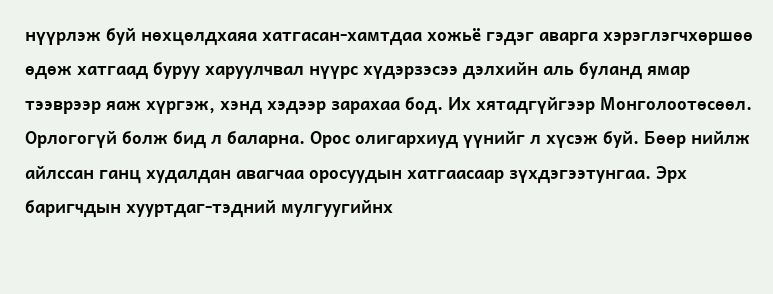нүүрлэж буй нөхцөлдхаяа хатгасан-хамтдаа хожьё гэдэг аварга хэрэглэгчхөршөө өдөж хатгаад буруу харуулчвал нүүрс хүдэрзэсээ дэлхийн аль буланд ямар тээврээр яаж хүргэж, хэнд хэдээр зарахаа бод. Их хятадгүйгээр Монголоотөсөөл. Орлогогүй болж бид л баларна. Орос олигархиуд үүнийг л хүсэж буй. Бөөр нийлж айлссан ганц худалдан авагчаа оросуудын хатгаасаар зүхдэгээтунгаа. Эрх баригчдын хууртдаг-тэдний мулгуугийнх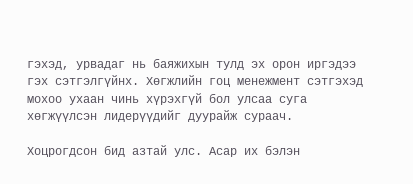гэхэд, урвадаг нь баяжихын тулд эх орон иргэдээ гэх сэтгэлгүйнх. Хөгжлийн гоц менежмент сэтгэхэд мохоо ухаан чинь хүрэхгүй бол улсаа суга хөгжүүлсэн лидерүүдийг дуурайж сураач.

Хоцрогдсон бид азтай улс. Асар их бэлэн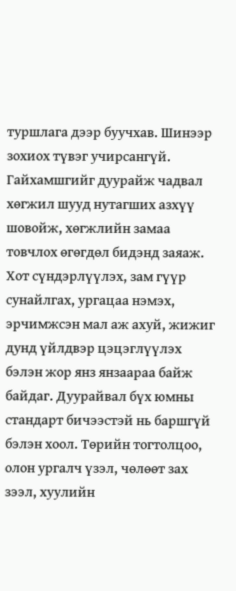туршлага дээр буучхав. Шинээр зохиох түвэг учирсангүй. Гайхамшгийг дуурайж чадвал хөгжил шууд нутагших азхүү шовойж, хөгжлийн замаа товчлох өгөгдөл бидэнд заяаж. Хот сүндэрлүүлэх, зам гүүр сунайлгах, ургацаа нэмэх, эрчимжсэн мал аж ахуй, жижиг дунд үйлдвэр цэцэглүүлэх бэлэн жор янз янзаараа байж байдаг. Дуурайвал бүх юмны стандарт бичээстэй нь баршгүй бэлэн хоол. Төрийн тогтолцоо, олон ургалч үзэл, чөлөөт зах зээл, хуулийн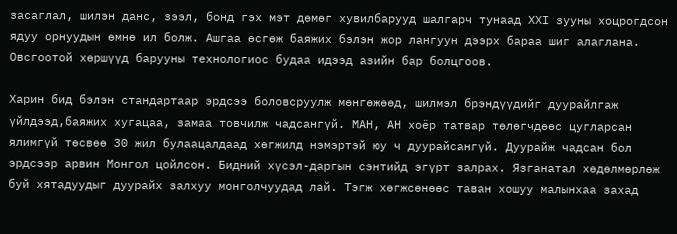засаглал, шилэн данс, зээл, бонд гэх мэт дөмөг хувилбарууд шалгарч тунаад ХХI зууны хоцрогдсон ядуу орнуудын өмнө ил болж. Ашгаа өсгөж баяжих бэлэн жор лангуун дээрх бараа шиг алаглана. Овсгоотой хөршүүд барууны технологиос будаа идээд азийн бар болцгоов.

Харин бид бэлэн стандартаар эрдсээ боловсруулж мөнгөжөөд, шилмэл брэндүүдийг дуурайлгаж үйлдээд,баяжих хугацаа, замаа товчилж чадсангүй. МАН, АН хоёр татвар төлөгчдөөс цугларсан ялимгүй төсвөө 30 жил булаацалдаад хөгжилд нэмэртэй юу ч дуурайсангүй. Дуурайж чадсан бол эрдсээр арвин Монгол цойлсон. Бидний хүсэл-даргын сэнтийд эгүрт залрах. Язганатал хөдөлмөрлөж буй хятадуудыг дуурайх залхуу монголчуудад лай. Тэгж хөгжсөнөөс таван хошуу малынхаа захад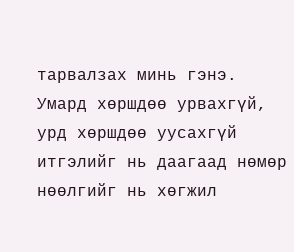тарвалзах минь гэнэ. Умард хөршдөө урвахгүй, урд хөршдөө уусахгүй итгэлийг нь даагаад нөмөр нөөлгийг нь хөгжил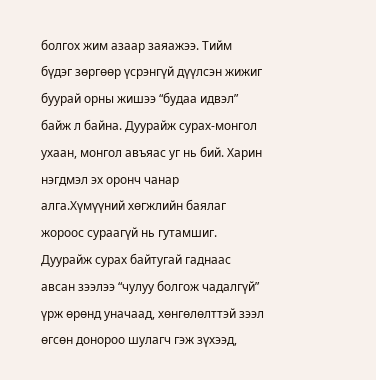болгох жим азаар заяажээ. Тийм бүдэг зөргөөр үсрэнгүй дүүлсэн жижиг буурай орны жишээ “будаа идвэл” байж л байна. Дуурайж сурах-монгол ухаан, монгол авъяас уг нь бий. Харин нэгдмэл эх оронч чанар алга.Хүмүүний хөгжлийн баялаг жороос сураагүй нь гутамшиг. Дуурайж сурах байтугай гаднаас авсан зээлээ “чулуу болгож чадалгүй” үрж өрөнд уначаад, хөнгөлөлттэй зээл өгсөн донороо шулагч гэж зүхээд,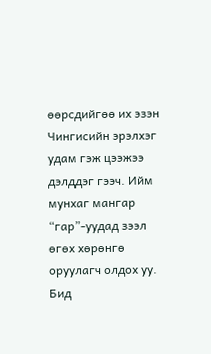өөрсдийгөө их эзэн Чингисийн эрэлхэг удам гэж цээжээ дэлддэг гээч. Ийм мунхаг мангар “гар”-уудад зээл өгөх хөрөнгө оруулагч олдох уу. Бид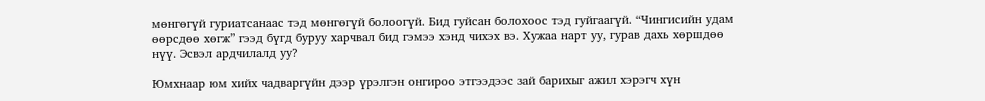мөнгөгүй гуриатсанаас тэд мөнгөгүй болоогүй. Бид гуйсан болохоос тэд гуйгаагүй. “Чингисийн удам өөрсдөө хөгж” гээд бүгд буруу харчвал бид гэмээ хэнд чихэх вэ. Хужаа нарт уу, гурав дахь хөршдөө нүү. Эсвэл ардчилалд уу?

Юмхнаар юм хийх чадваргүйн дээр үрэлгэн онгироо этгээдээс зай барихыг ажил хэрэгч хүн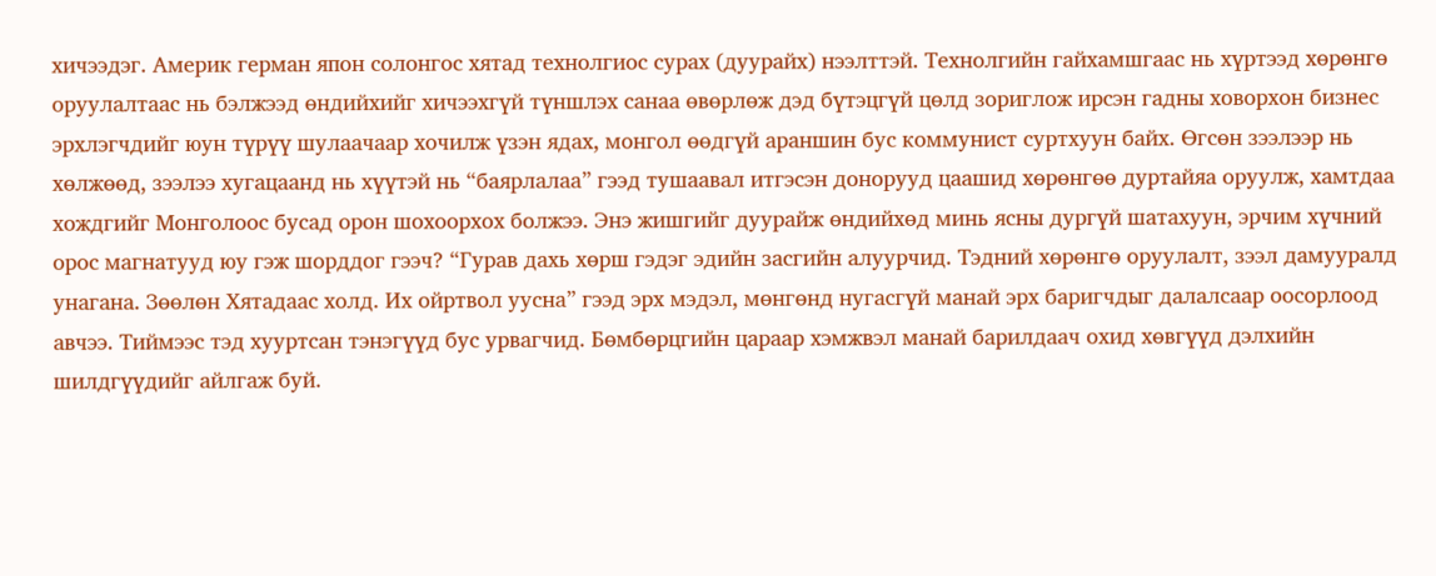хичээдэг. Америк герман япон солонгос хятад технолгиос сурах (дуурайх) нээлттэй. Технолгийн гайхамшгаас нь хүртээд хөрөнгө оруулалтаас нь бэлжээд өндийхийг хичээхгүй түншлэх санаа өвөрлөж дэд бүтэцгүй цөлд зориглож ирсэн гадны ховорхон бизнес эрхлэгчдийг юун түрүү шулаачаар хочилж үзэн ядах, монгол өөдгүй араншин бус коммунист суртхуун байх. Өгсөн зээлээр нь хөлжөөд, зээлээ хугацаанд нь хүүтэй нь “баярлалаа” гээд тушаавал итгэсэн донорууд цаашид хөрөнгөө дуртайяа оруулж, хамтдаа хождгийг Монголоос бусад орон шохоорхох болжээ. Энэ жишгийг дуурайж өндийхөд минь ясны дургүй шатахуун, эрчим хүчний орос магнатууд юу гэж шорддог гээч? “Гурав дахь хөрш гэдэг эдийн засгийн алуурчид. Тэдний хөрөнгө оруулалт, зээл дамууралд унагана. Зөөлөн Хятадаас холд. Их ойртвол уусна” гээд эрх мэдэл, мөнгөнд нугасгүй манай эрх баригчдыг далалсаар оосорлоод авчээ. Тиймээс тэд хууртсан тэнэгүүд бус урвагчид. Бөмбөрцгийн цараар хэмжвэл манай барилдаач охид хөвгүүд дэлхийн шилдгүүдийг айлгаж буй.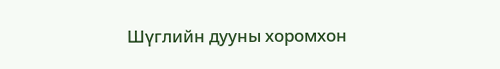Шүглийн дууны хоромхон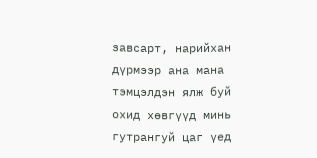завсарт, нарийхан дүрмээр ана мана тэмцэлдэн ялж буй охид хөвгүүд минь гутрангуй цаг үед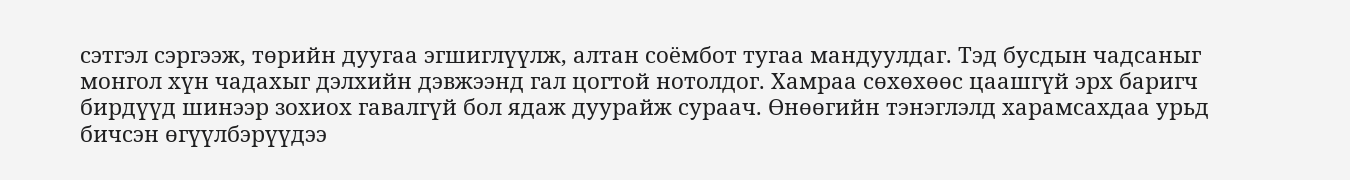сэтгэл сэргээж, төрийн дуугаа эгшиглүүлж, алтан соёмбот тугаа мандуулдаг. Тэд бусдын чадсаныг монгол хүн чадахыг дэлхийн дэвжээнд гал цогтой нотолдог. Хамраа сөхөхөөс цаашгүй эрх баригч бирдүүд шинээр зохиох гавалгүй бол ядаж дуурайж сураач. Өнөөгийн тэнэглэлд харамсахдаа урьд бичсэн өгүүлбэрүүдээ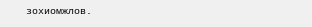зохиомжлов.